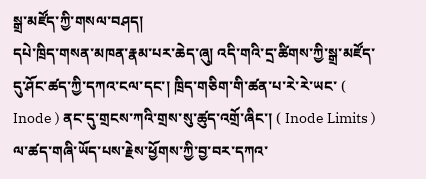སྒྲ་མཛོད་ཀྱི་གསལ་བཤད།
དཔེ་ཁྲིད་གསན་མཁན་རྣམ་པར་ཆེད་ཞུ། འདི་གའི་དྲ་ཚིགས་ཀྱི་སྒྲ་མཛོད་དུ་ཤོང་ཚད་ཀྱི་དཀའ་ངལ་དང་། ཁྲིད་གཅིག་གི་ཚན་པ་རེ་རེ་ཡང་ ( Inode ) ནང་དུ་གྲངས་ཀའི་གྲས་སུ་ཚུད་འགྲོ་ཞིང་། ( Inode Limits ) ལ་ཚད་གཞི་ཡོད་པས་རྗེས་ཕྱོགས་ཀྱི་བྱ་བར་དཀའ་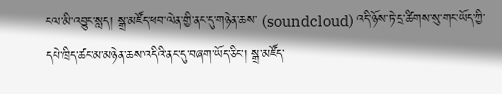ངལ་མི་འབྱུང་སླད། སྒྲ་མཛོད་ཕབ་ལེན་གྱི་ནང་དུ་གཉེན་ཆས་ (soundcloud) འདི་ཉོས་ཏེ་དྲ་ཚིགས་སུ་གང་ཡོད་ཀྱི་དཔེ་ཁྲིད་ཚང་མ་མཉེན་ཆས་འདིའི་ནང་དུ་བཞག་ཡོད་ཅིང་། སྒྲ་མཛོད་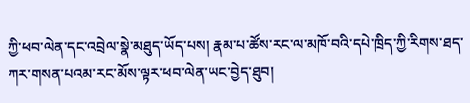ཀྱི་ཕབ་ལེན་དང་འབྲེལ་སྣེ་མཐུད་ཡོད་པས། རྣམ་པ་ཚོས་རང་ལ་མཁོ་བའི་དཔེ་ཁྲིད་ཀྱི་རིགས་ཐད་ཀར་གསན་པའམ་རང་མོས་ལྟར་ཕབ་ལེན་ཡང་བྱེད་ཐུབ།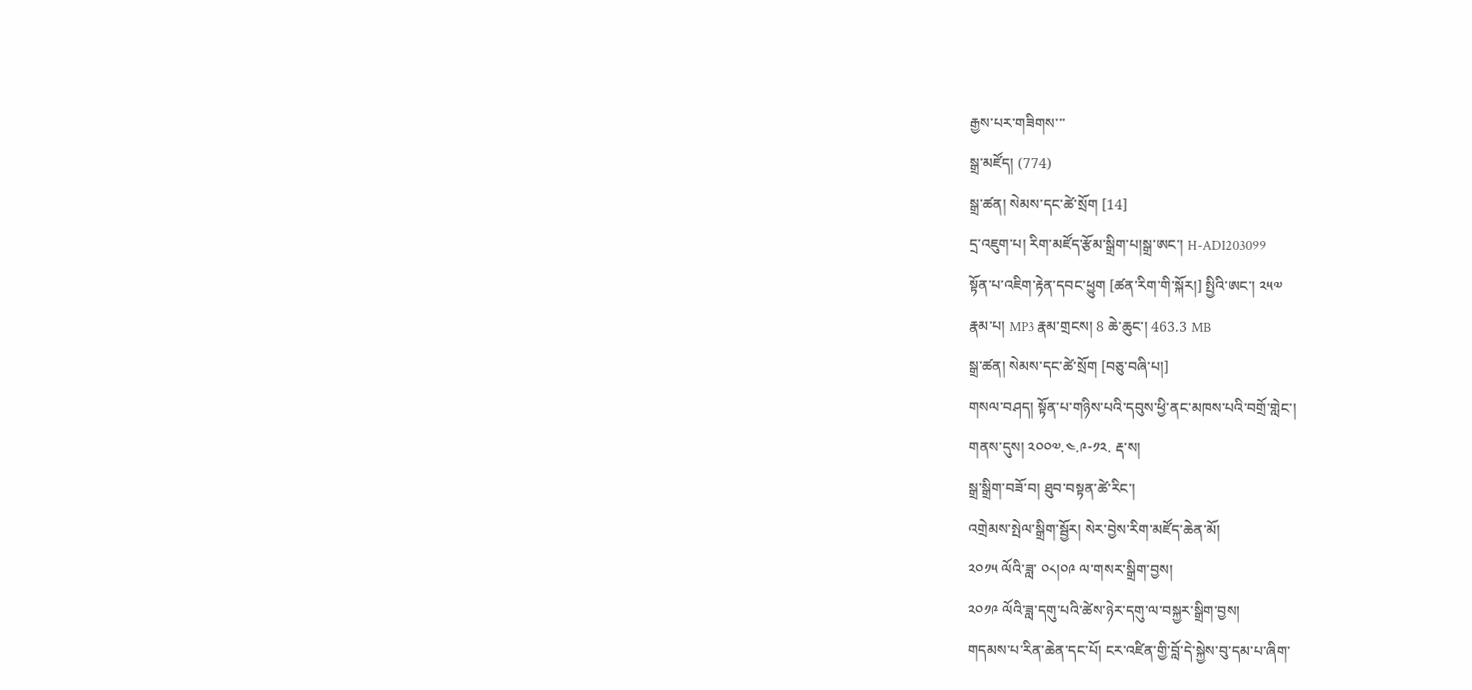རྒྱས་པར་གཟིགས་་་
སྒྲ་མཛོད། (774)
སྒྲ་ཚན། སེམས་དང་ཚེ་སྲོག [14]
དྲ་འཇུག་པ། རིག་མཛོད་རྩོམ་སྒྲིག་པ།སྒྲ་ཨང་། H-ADI203099
སྟོན་པ་འཇིག་རྟེན་དབང་ཕྱུག [ཚན་རིག་གི་སྐོར།] སྤྱིའི་ཨང་། ༢༥༧
རྣམ་པ། MP3 རྣམ་གྲངས། 8 ཆེ་ཆུང་། 463.3 MB
སྒྲ་ཚན། སེམས་དང་ཚེ་སྲོག [བཅུ་བཞི་པ།]
གསལ་བཤད། སྟོན་པ་གཉིས་པའི་དབུས་ཕྱི་ནང་མཁས་པའི་བགྲོ་གླེང་།
གནས་དུས། ༢༠༠༧.༤.༩-༡༢. རྡ་ས།
སྒྲ་སྒྲིག་བཟོ་བ། ཐུབ་བསྟན་ཚེ་རིང་།
འགྲེམས་སྤེལ་སྒྲིག་སྦྱོར། སེར་བྱེས་རིག་མཛོད་ཆེན་མོ།
༢༠༡༥ ལོའི་ཟླ་ ༠༨།༠༩ ལ་གསར་སྒྲིག་བྱས།
༢༠༡༩ ལོའི་ཟླ་དགུ་པའི་ཚེས་ཉེར་དགུ་ལ་བསྐྱར་སྒྲིག་བྱས།
གདམས་པ་རིན་ཆེན་དང་པོ། ངར་འཛིན་གྱི་བློ་དེ་སྐྱེས་བུ་དམ་པ་ཞིག་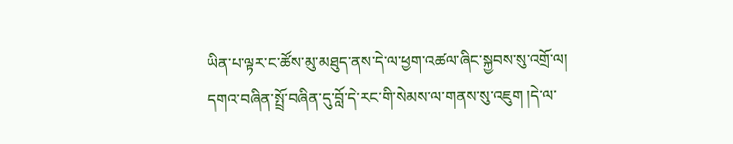ཡིན་པ་ལྟར་ང་ཚོས་མུ་མཐུད་ནས་དེ་ལ་ཕྱག་འཚལ་ཞིང་སྐྱབས་སུ་འགྲོ་ལ། དགའ་བཞིན་སྤྲོ་བཞིན་དུ་བློ་དེ་རང་གི་སེམས་ལ་གནས་སུ་འཇུག །དེ་ལ་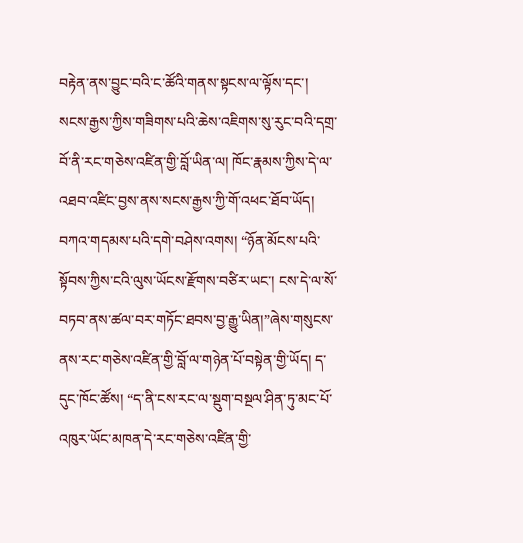བརྟེན་ནས་བྱུང་བའི་ང་ཚོའི་གནས་སྟངས་ལ་ལྟོས་དང་། སངས་རྒྱས་ཀྱིས་གཟིགས་པའི་ཆེས་འཇིགས་སུ་རུང་བའི་དགྲ་བོ་ནི་རང་གཅེས་འཛིན་གྱི་བློ་ཡིན་ལ། ཁོང་རྣམས་ཀྱིས་དེ་ལ་འཐབ་འཛིང་བྱས་ནས་སངས་རྒྱས་ཀྱི་གོ་འཕང་ཐོབ་ཡོད། བཀའ་གདམས་པའི་དགེ་བཤེས་འགས། “ཉོན་མོངས་པའི་སྟོབས་ཀྱིས་ངའི་ལུས་ཡོངས་རྫོགས་བཙིར་ཡང་། ངས་དེ་ལ་སོ་བཏབ་ནས་ཚལ་བར་གཏོང་ཐབས་བྱ་རྒྱུ་ཡིན།”ཞེས་གསུངས་ནས་རང་གཅེས་འཛིན་གྱི་བློ་ལ་གཉེན་པོ་བསྟེན་གྱི་ཡོད། ད་དུང་ཁོང་ཚོས། “ད་ནི་ངས་རང་ལ་སྡུག་བསྔལ་ཤིན་ཏུ་མང་པོ་འཁུར་ཡོང་མཁན་དེ་རང་གཅེས་འཛིན་གྱི་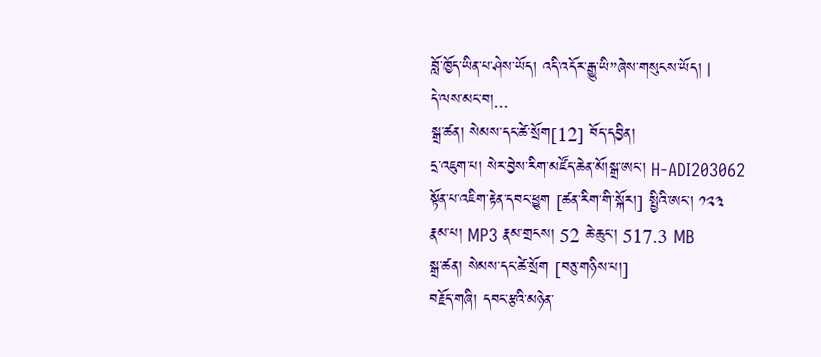བློ་ཁྱོད་ཡིན་པ་ཤེས་ཡོད། འདི་འདོར་རྒྱུ་ཡི”ཞེས་གསུངས་ཡོད། |
དེ་ལས་མང་བ།...
སྒྲ་ཚན། སེམས་དང་ཚེ་སྲོག[12] བོད་དབྱིན།
དྲ་འཇུག་པ། སེར་བྱེས་རིག་མཛོད་ཆེན་མོ།སྒྲ་ཨང་། H-ADI203062
སྟོན་པ་འཇིག་རྟེན་དབང་ཕྱུག [ཚན་རིག་གི་སྐོར།] སྤྱིའི་ཨང་། ༡༢༣
རྣམ་པ། MP3 རྣམ་གྲངས། 52 ཆེ་ཆུང་། 517.3 MB
སྒྲ་ཚན། སེམས་དང་ཚེ་སྲོག [བཅུ་གཉིས་པ།]
བརྗོད་གཞི། དབང་རྩའི་མཉེན་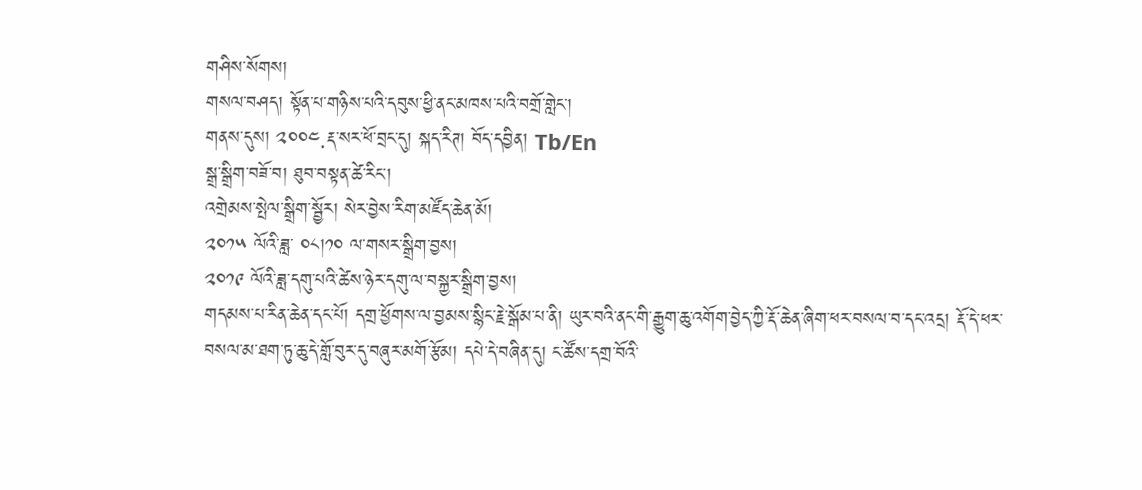གཤིས་སོགས།
གསལ་བཤད། སྟོན་པ་གཉིས་པའི་དབུས་ཕྱི་ནང་མཁས་པའི་བགྲོ་གླེང་།
གནས་དུས། ༢༠༠༤.རྡ་སར་ཕོ་བྲང་དུ། སྐད་རིཊ། བོད་དབྱིན། Tb/En
སྒྲ་སྒྲིག་བཟོ་བ། ཐུབ་བསྟན་ཚེ་རིང་།
འགྲེམས་སྤེལ་སྒྲིག་སྦྱོར། སེར་བྱེས་རིག་མཛོད་ཆེན་མོ།
༢༠༡༥ ལོའི་ཟླ་ ༠༨།༡༠ ལ་གསར་སྒྲིག་བྱས།
༢༠༡༩ ལོའི་ཟླ་དགུ་པའི་ཚེས་ཉེར་དགུ་ལ་བསྐྱར་སྒྲིག་བྱས།
གདམས་པ་རིན་ཆེན་དང་པོ། དགྲ་ཕྱོགས་ལ་བྱམས་སྙིང་རྗེ་སྒོམ་པ་ནི། ཡུར་བའི་ནང་གི་རྒྱུག་ཆུ་འགོག་བྱེད་ཀྱི་རྡོ་ཆེན་ཞིག་ཕར་བསལ་བ་དང་འདྲ། རྡོ་དེ་ཕར་བསལ་མ་ཐག་ཏུ་ཆུ་དེ་གློ་བུར་དུ་བཞུར་མགོ་རྩོམ། དཔེ་དེ་བཞིན་དུ། ང་ཚོས་དགྲ་བོའི་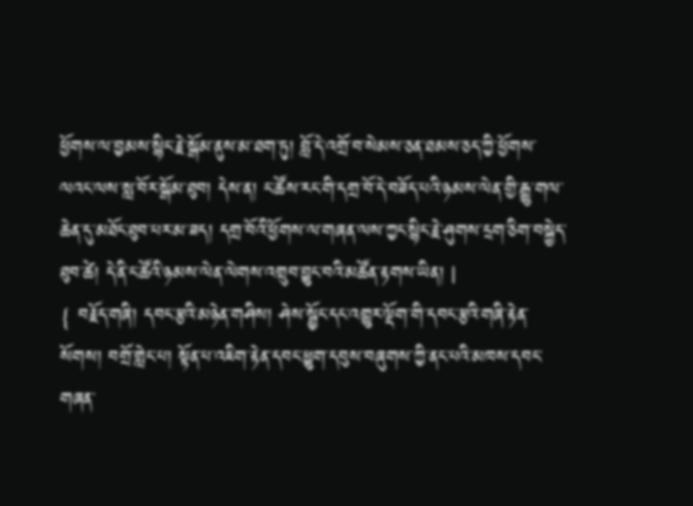ཕྱོགས་ལ་བྱམས་སྙིང་རྗེ་སྒོམ་ནུས་མ་ཐག་ཏུ། བློ་དེ་འགྲོ་བ་སེམས་ཅན་ཐམས་ཅད་ཀྱི་ཕྱོགས་ལའང་ལས་སླ་བོར་སྒོམ་ཐུབ། དེས་ན། ང་ཚོས་རང་གི་དགྲ་བོ་དེ་བཟོད་པའི་ཉམས་ལེན་གྱི་རྒྱུ་གལ་ཆེན་དུ་མཐོང་ཐུབ་པར་མ་ཟད། དགྲ་བོའི་ཕྱོགས་ལ་གཞན་ལས་ཀྱང་སྙིང་རྗེ་ཤུགས་དྲག་ཅིག་བསྐྱེད་ཐུབ་ཚེ། དེ་ནི་ང་ཚོའི་ཉམས་ལེན་ལེགས་འགྲུབ་བྱུང་བའི་མཚོན་རྟགས་ཡིན། |
{ བརྗོད་གཞི། དབང་རྩའི་མཉེན་གཤིས། ཤེས་སྦྱོང་དང་འགྱུར་ལྡོག་གི་དབང་རྩའི་གཞི་རྟེན་སོགས། བགྲོ་གླེང་པ། སྟོན་པ་འཇིག་རྟེན་དབང་ཕྱུག་དབུས་བཞུགས་ཀྱི་ནང་པའི་མཁས་དབང་གཞན་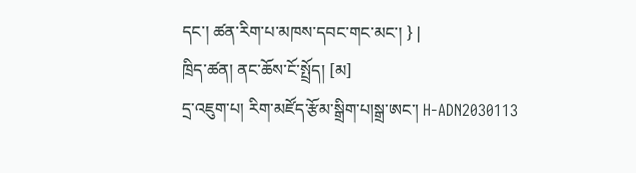དང་། ཚན་རིག་པ་མཁས་དབང་གང་མང་། } |
ཁྲིད་ཚན། ནང་ཆོས་ངོ་སྤྲོད། [མ]
དྲ་འཇུག་པ། རིག་མཛོད་རྩོམ་སྒྲིག་པ།སྒྲ་ཨང་། H-ADN2030113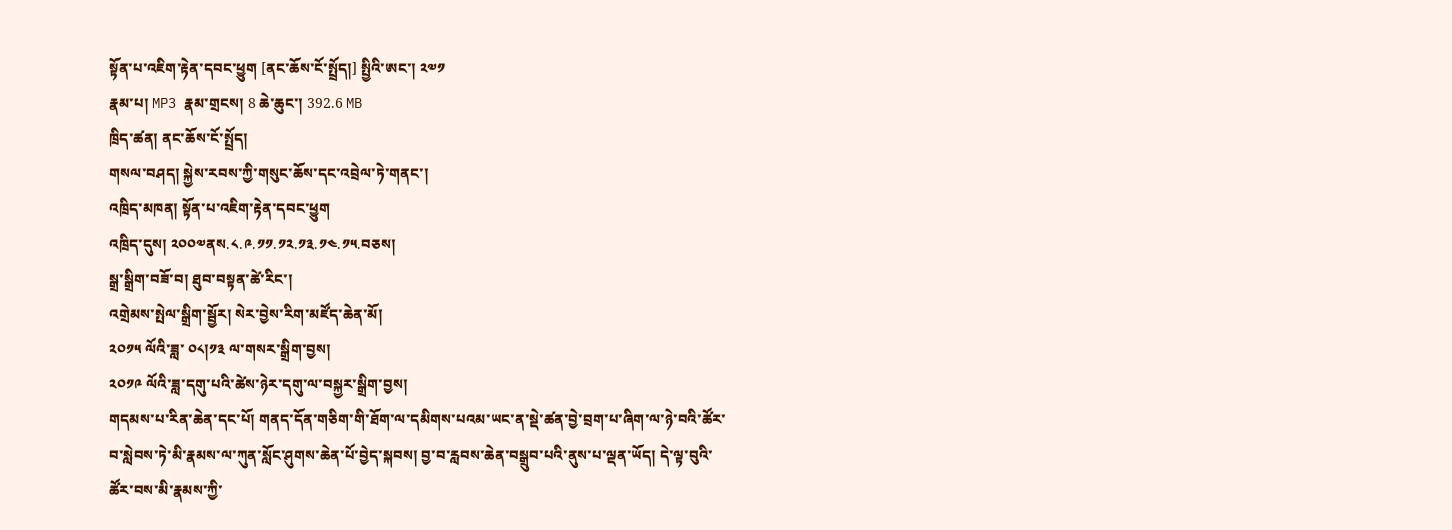སྟོན་པ་འཇིག་རྟེན་དབང་ཕྱུག [ནང་ཆོས་ངོ་སྤྲོད།] སྤྱིའི་ཨང་། ༢༧༡
རྣམ་པ། MP3 རྣམ་གྲངས། 8 ཆེ་ཆུང་། 392.6 MB
ཁྲིད་ཚན། ནང་ཆོས་ངོ་སྤྲོད།
གསལ་བཤད། སྐྱེས་རབས་ཀྱི་གསུང་ཆོས་དང་འབྲེལ་ཏེ་གནང་།
འཁྲིད་མཁན། སྟོན་པ་འཇིག་རྟེན་དབང་ཕྱུག
འཁྲིད་དུས། ༢༠༠༧ནས.༨.༩.༡༡.༡༢.༡༣.༡༤.༡༥.བཅས།
སྒྲ་སྒྲིག་བཟོ་བ། ཐུབ་བསྟན་ཚེ་རིང་།
འགྲེམས་སྤེལ་སྒྲིག་སྦྱོར། སེར་བྱེས་རིག་མཛོད་ཆེན་མོ།
༢༠༡༥ ལོའི་ཟླ་ ༠༨།༡༣ ལ་གསར་སྒྲིག་བྱས།
༢༠༡༩ ལོའི་ཟླ་དགུ་པའི་ཚེས་ཉེར་དགུ་ལ་བསྐྱར་སྒྲིག་བྱས།
གདམས་པ་རིན་ཆེན་དང་པོ། གནད་དོན་གཅིག་གི་ཐོག་ལ་དམིགས་པའམ་ཡང་ན་སྡེ་ཚན་བྱེ་བྲག་པ་ཞིག་ལ་ཉེ་བའི་ཚོར་བ་སླེབས་ཏེ་མི་རྣམས་ལ་ཀུན་སློང་ཤུགས་ཆེན་པོ་བྱེད་སྐབས། བྱ་བ་རླབས་ཆེན་བསྒྲུབ་པའི་ནུས་པ་ལྡན་ཡོད། དེ་ལྟ་བུའི་ཚོར་བས་མི་རྣམས་ཀྱི་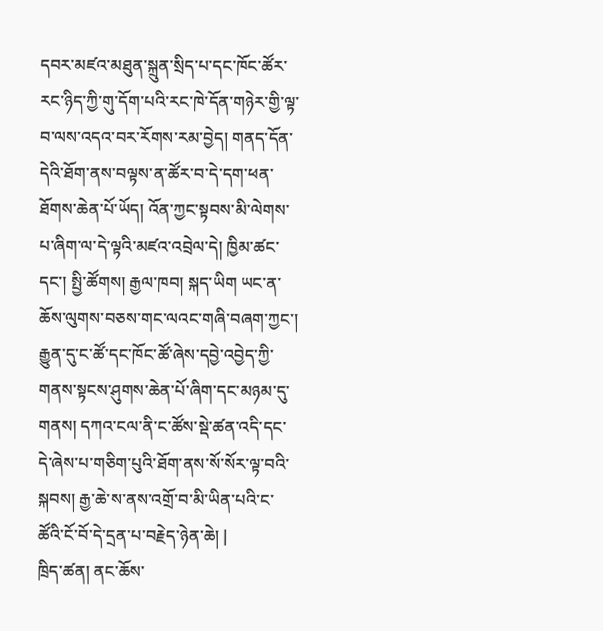དབར་མཛའ་མཐུན་སྐྲུན་སྲིད་པ་དང་ཁོང་ཚོར་རང་ཉིད་ཀྱི་གུ་དོག་པའི་རང་ཁེ་དོན་གཉེར་གྱི་ལྟ་བ་ལས་འདའ་བར་རོགས་རམ་བྱེད། གནད་དོན་དེའི་ཐོག་ནས་བལྟས་ན་ཚོར་བ་དེ་དག་ཕན་ཐོགས་ཆེན་པོ་ཡོད། འོན་ཀྱང་སྟབས་མི་ལེགས་པ་ཞིག་ལ་དེ་ལྟའི་མཛའ་འབྲེལ་དེ། ཁྱིམ་ཚང་དང་། སྤྱི་ཚོགས། རྒྱལ་ཁབ། སྐད་ཡིག ཡང་ན་ཆོས་ལུགས་བཅས་གང་ལའང་གཞི་བཞག་ཀྱང་། རྒྱུན་དུ་ང་ཚོ་དང་ཁོང་ཚོ་ཞེས་དབྱེ་འབྱེད་ཀྱི་གནས་སྟངས་ཤུགས་ཆེན་པོ་ཞིག་དང་མཉམ་དུ་གནས། དཀའ་ངལ་ནི་ང་ཚོས་སྡེ་ཚན་འདི་དང་དེ་ཞེས་པ་གཅིག་པུའི་ཐོག་ནས་སོ་སོར་ལྟ་བའི་སྐབས། རྒྱ་ཆེ་ས་ནས་འགྲོ་བ་མི་ཡིན་པའི་ང་ཚོའི་ངོ་བོ་དེ་དྲན་པ་བརྗེད་ཉེན་ཆེ། |
ཁྲིད་ཚན། ནང་ཆོས་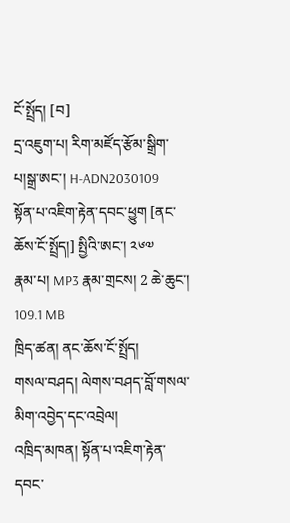ངོ་སྤྲོད། [བ]
དྲ་འཇུག་པ། རིག་མཛོད་རྩོམ་སྒྲིག་པ།སྒྲ་ཨང་། H-ADN2030109
སྟོན་པ་འཇིག་རྟེན་དབང་ཕྱུག [ནང་ཆོས་ངོ་སྤྲོད།] སྤྱིའི་ཨང་། ༢༦༧
རྣམ་པ། MP3 རྣམ་གྲངས། 2 ཆེ་ཆུང་། 109.1 MB
ཁྲིད་ཚན། ནང་ཆོས་ངོ་སྤྲོད།
གསལ་བཤད། ལེགས་བཤད་བློ་གསལ་མིག་འབྱེད་དང་འབྲེལ།
འཁྲིད་མཁན། སྟོན་པ་འཇིག་རྟེན་དབང་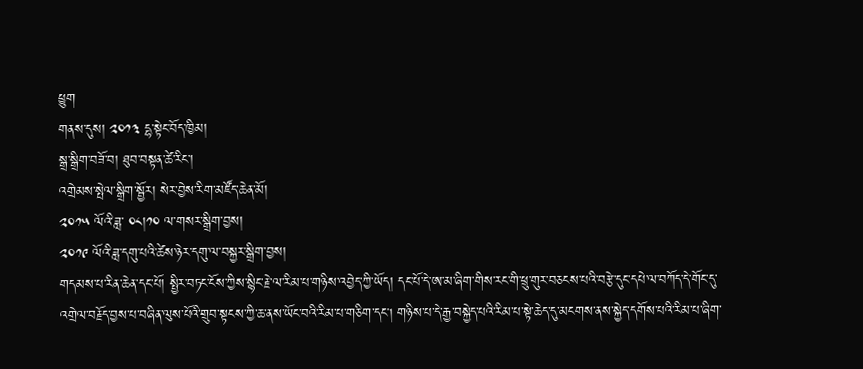ཕྱུག
གནས་དུས། ༢༠༡༣ དྷ་སྟེང་བོད་ཁྱིམ།
སྒྲ་སྒྲིག་བཟོ་བ། ཐུབ་བསྟན་ཚེ་རིང་།
འགྲེམས་སྤེལ་སྒྲིག་སྦྱོར། སེར་བྱེས་རིག་མཛོད་ཆེན་མོ།
༢༠༡༥ ལོའི་ཟླ་ ༠༨།༡༠ ལ་གསར་སྒྲིག་བྱས།
༢༠༡༩ ལོའི་ཟླ་དགུ་པའི་ཚེས་ཉེར་དགུ་ལ་བསྐྱར་སྒྲིག་བྱས།
གདམས་པ་རིན་ཆེན་དང་པོ། སྤྱིར་བཏང་ངོས་ཀྱིས་སྙིང་རྗེ་ལ་རིམ་པ་གཉིས་འབྱེད་ཀྱི་ཡོད། དང་པོ་དེ་ཨ་མ་ཞིག་གིས་རང་གི་ཕྲུ་གུར་བཅངས་པའི་བརྩེ་དུང་དཔེ་ལ་བཀོད་དེ་གོང་དུ་འགྲེལ་བརྗོད་བྱས་པ་བཞིན་ལུས་པོའི་གྲུབ་སྟངས་ཀྱི་ཆ་ནས་ཡོང་བའི་རིམ་པ་གཅིག་དང། གཉིས་པ་དེ་རྒྱ་བསྐྱེད་པའི་རིམ་པ་སྟེ་ཆེད་དུ་མངགས་ནས་སྐྱེད་དགོས་པའི་རིམ་པ་ཞིག་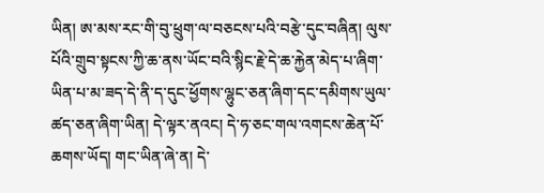ཡིན། ཨ་མས་རང་གི་བུ་ཕྲུག་ལ་བཅངས་པའི་བརྩེ་དུང་བཞིན། ལུས་པོའི་གྲུབ་སྟངས་ཀྱི་ཆ་ནས་ཡོང་བའི་སྙིང་རྗེ་དེ་ཆ་རྐྱེན་མེད་པ་ཞིག་ཡིན་པ་མ་ཟད་དེ་ནི་ད་དུང་ཕྱོགས་ལྷུང་ཅན་ཞིག་དང་དམིགས་ཡུལ་ཚད་ཅན་ཞིག་ཡིན། དེ་ལྟར་ནའང། དེ་ཧ་ཅང་གལ་འགངས་ཆེན་པོ་ཆགས་ཡོད། གང་ཡིན་ཞེ་ན། དེ་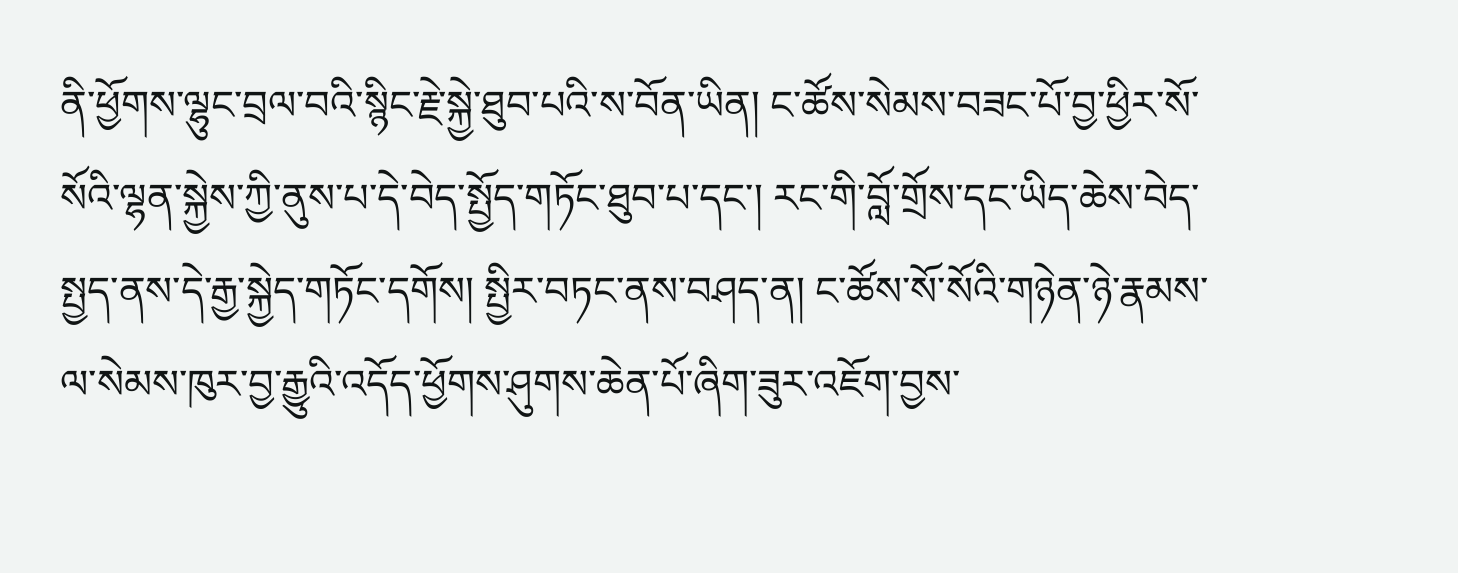ནི་ཕྱོགས་ལྷུང་བྲལ་བའི་སྙིང་རྗེ་སྐྱེ་ཐུབ་པའི་ས་བོན་ཡིན། ང་ཚོས་སེམས་བཟང་པོ་བྱ་ཕྱིར་སོ་སོའི་ལྷན་སྐྱེས་ཀྱི་ནུས་པ་དེ་བེད་སྤྱོད་གཏོང་ཐུབ་པ་དང་། རང་གི་བློ་གྲོས་དང་ཡིད་ཆེས་བེད་སྤྱད་ནས་དེ་རྒྱ་སྐྱེད་གཏོང་དགོས། སྤྱིར་བཏང་ནས་བཤད་ན། ང་ཚོས་སོ་སོའི་གཉེན་ཉེ་རྣམས་ལ་སེམས་ཁུར་བྱ་རྒྱུའི་འདོད་ཕྱོགས་ཤུགས་ཆེན་པོ་ཞིག་ཟུར་འཇོག་བྱས་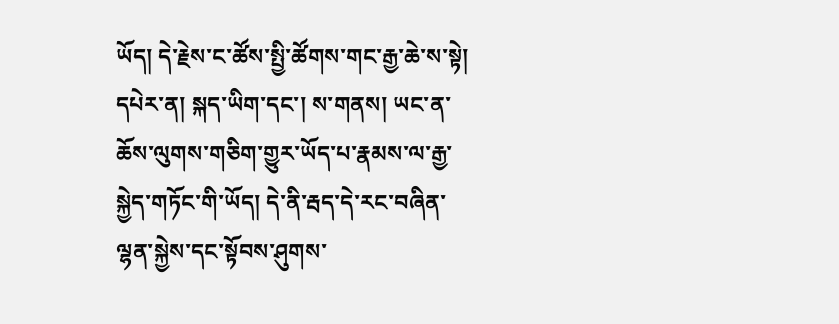ཡོད། དེ་རྗེས་ང་ཚོས་སྤྱི་ཚོགས་གང་རྒྱ་ཆེ་ས་སྟེ། དཔེར་ན། སྐད་ཡིག་དང་། ས་གནས། ཡང་ན་ཆོས་ལུགས་གཅིག་གྱུར་ཡོད་པ་རྣམས་ལ་རྒྱ་སྐྱེད་གཏོང་གི་ཡོད། དེ་ནི་རྦད་དེ་རང་བཞིན་ལྷན་སྐྱེས་དང་སྟོབས་ཤུགས་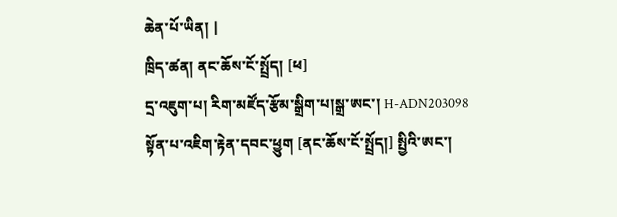ཆེན་པོ་ཡིན། |
ཁྲིད་ཚན། ནང་ཆོས་ངོ་སྤྲོད། [ཕ]
དྲ་འཇུག་པ། རིག་མཛོད་རྩོམ་སྒྲིག་པ།སྒྲ་ཨང་། H-ADN203098
སྟོན་པ་འཇིག་རྟེན་དབང་ཕྱུག [ནང་ཆོས་ངོ་སྤྲོད།] སྤྱིའི་ཨང་།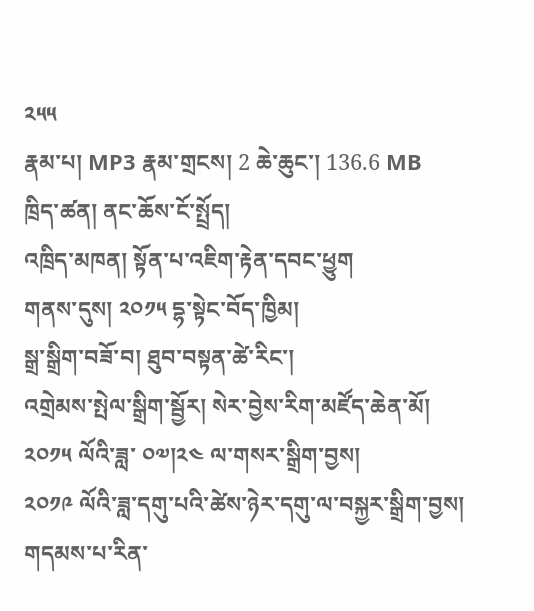༢༥༥
རྣམ་པ། MP3 རྣམ་གྲངས། 2 ཆེ་ཆུང་། 136.6 MB
ཁྲིད་ཚན། ནང་ཆོས་ངོ་སྤྲོད།
འཁྲིད་མཁན། སྟོན་པ་འཇིག་རྟེན་དབང་ཕྱུག
གནས་དུས། ༢༠༡༥ དྷ་སྟེང་བོད་ཁྱིམ།
སྒྲ་སྒྲིག་བཟོ་བ། ཐུབ་བསྟན་ཚེ་རིང་།
འགྲེམས་སྤེལ་སྒྲིག་སྦྱོར། སེར་བྱེས་རིག་མཛོད་ཆེན་མོ།
༢༠༡༥ ལོའི་ཟླ་ ༠༧།༢༤ ལ་གསར་སྒྲིག་བྱས།
༢༠༡༩ ལོའི་ཟླ་དགུ་པའི་ཚེས་ཉེར་དགུ་ལ་བསྐྱར་སྒྲིག་བྱས།
གདམས་པ་རིན་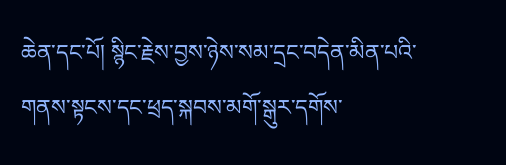ཆེན་དང་པོ། སྙིང་རྗེས་བྱས་ཉེས་སམ་དྲང་བདེན་མིན་པའི་གནས་སྟངས་དང་ཕྲད་སྐབས་མགོ་སྒུར་དགོས་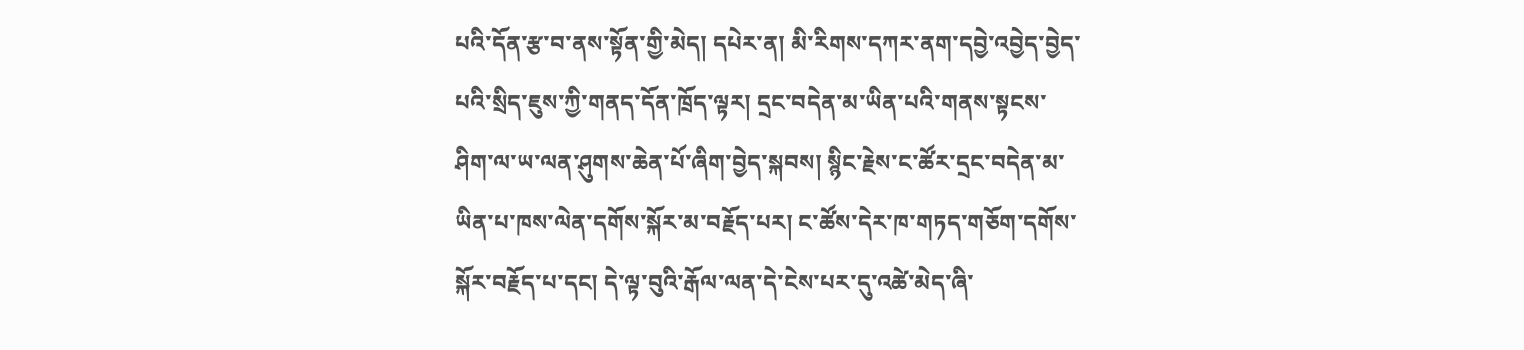པའི་དོན་རྩ་བ་ནས་སྟོན་གྱི་མེད། དཔེར་ན། མི་རིགས་དཀར་ནག་དབྱེ་འབྱེད་བྱེད་པའི་སྲིད་ཇུས་ཀྱི་གནད་དོན་ཁྲོད་ལྟར། དྲང་བདེན་མ་ཡིན་པའི་གནས་སྟངས་ཤིག་ལ་ཡ་ལན་ཤུགས་ཆེན་པོ་ཞིག་བྱེད་སྐབས། སྙིང་རྗེས་ང་ཚོར་དྲང་བདེན་མ་ཡིན་པ་ཁས་ལེན་དགོས་སྐོར་མ་བརྗོད་པར། ང་ཚོས་དེར་ཁ་གཏད་གཅོག་དགོས་སྐོར་བརྗོད་པ་དང། དེ་ལྟ་བུའི་རྒོལ་ལན་དེ་ངེས་པར་དུ་འཚེ་མེད་ཞི་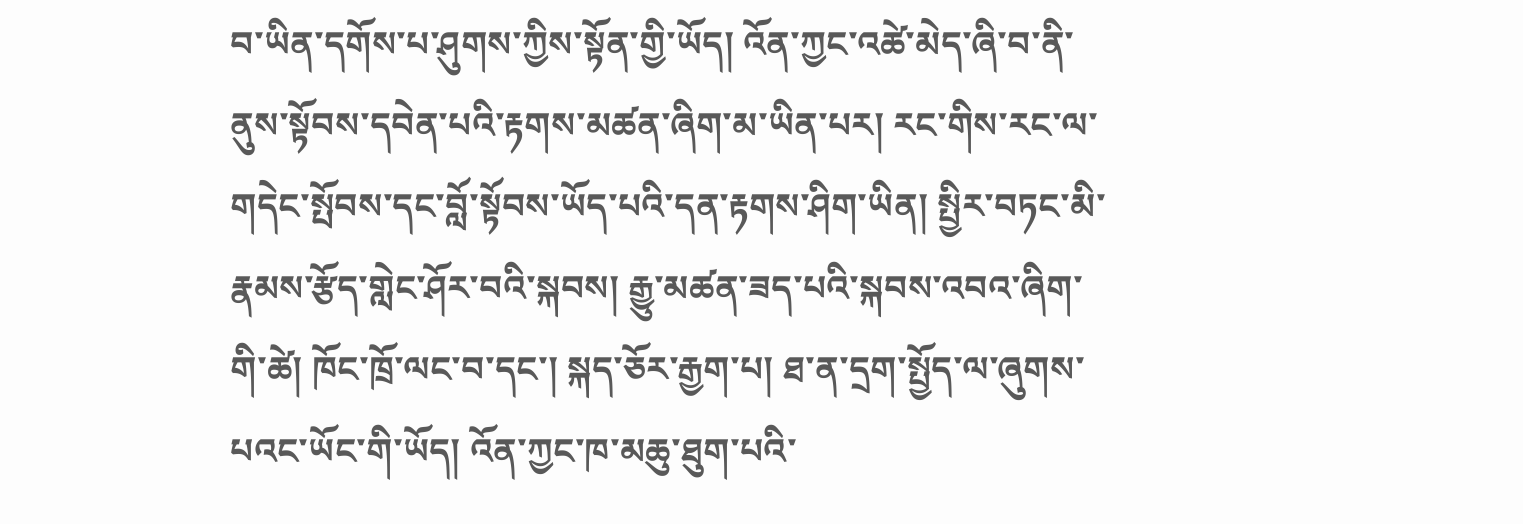བ་ཡིན་དགོས་པ་ཤུགས་ཀྱིས་སྟོན་གྱི་ཡོད། འོན་ཀྱང་འཚེ་མེད་ཞི་བ་ནི་ནུས་སྟོབས་དབེན་པའི་རྟགས་མཚན་ཞིག་མ་ཡིན་པར། རང་གིས་རང་ལ་གདེང་སྤོབས་དང་བློ་སྟོབས་ཡོད་པའི་དན་རྟགས་ཤིག་ཡིན། སྤྱིར་བཏང་མི་རྣམས་རྩོད་གླེང་ཤོར་བའི་སྐབས། རྒྱུ་མཚན་ཟད་པའི་སྐབས་འབའ་ཞིག་གི་ཚེ། ཁོང་ཁྲོ་ལང་བ་དང་། སྐད་ཅོར་རྒྱག་པ། ཐ་ན་དྲག་སྤྱོད་ལ་ཞུགས་པའང་ཡོང་གི་ཡོད། འོན་ཀྱང་ཁ་མཆུ་ཐུག་པའི་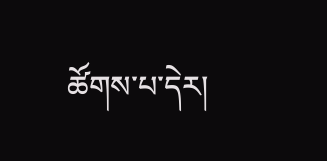ཚོགས་པ་དེར།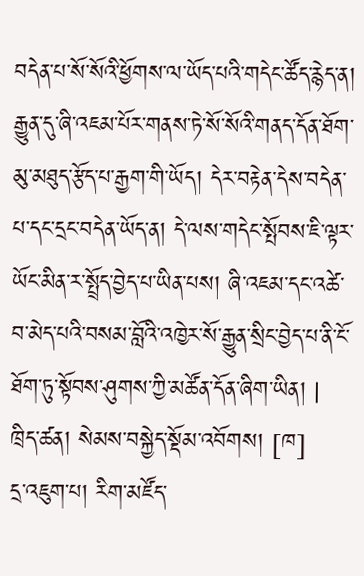བདེན་པ་སོ་སོའི་ཕྱོགས་ལ་ཡོད་པའི་གདེང་ཚོད་རྙེད་ན། རྒྱུན་དུ་ཞི་འཇམ་པོར་གནས་ཏེ་སོ་སོའི་གནད་དོན་ཐོག་མུ་མཐུད་རྩོད་པ་རྒྱག་གི་ཡོད། དེར་བརྟེན་དེས་བདེན་པ་དང་དྲང་བདེན་ཡོད་ན། དེ་ལས་གདེང་སྤོབས་ཇི་ལྟར་ཡོང་མིན་ར་སྤྲོད་བྱེད་པ་ཡིན་པས། ཞི་འཇམ་དང་འཚེ་བ་མེད་པའི་བསམ་བློའི་འཁྱེར་སོ་རྒྱུན་སྲིང་བྱེད་པ་ནི་ངོ་ཐོག་ཏུ་སྟོབས་ཤུགས་ཀྱི་མཚོན་དོན་ཞིག་ཡིན། |
ཁྲིད་ཚན། སེམས་བསྐྱེད་སྡོམ་འབོགས། [ཁ]
དྲ་འཇུག་པ། རིག་མཛོད་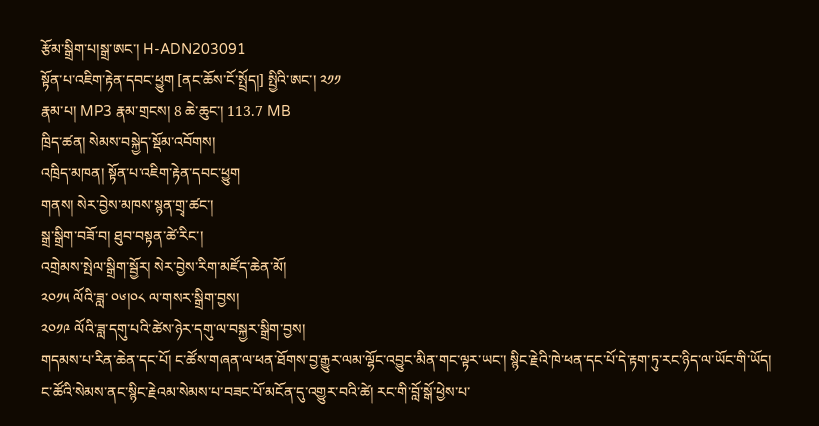རྩོམ་སྒྲིག་པ།སྒྲ་ཨང་། H-ADN203091
སྟོན་པ་འཇིག་རྟེན་དབང་ཕྱུག [ནང་ཆོས་ངོ་སྤྲོད།] སྤྱིའི་ཨང་། ༢༡༡
རྣམ་པ། MP3 རྣམ་གྲངས། 8 ཆེ་ཆུང་། 113.7 MB
ཁྲིད་ཚན། སེམས་བསྐྱེད་སྡོམ་འབོགས།
འཁྲིད་མཁན། སྟོན་པ་འཇིག་རྟེན་དབང་ཕྱུག
གནས། སེར་བྱེས་མཁས་སྙན་གྲྭ་ཚང་།
སྒྲ་སྒྲིག་བཟོ་བ། ཐུབ་བསྟན་ཚེ་རིང་།
འགྲེམས་སྤེལ་སྒྲིག་སྦྱོར། སེར་བྱེས་རིག་མཛོད་ཆེན་མོ།
༢༠༡༥ ལོའི་ཟླ་ ༠༦།༠༨ ལ་གསར་སྒྲིག་བྱས།
༢༠༡༩ ལོའི་ཟླ་དགུ་པའི་ཚེས་ཉེར་དགུ་ལ་བསྐྱར་སྒྲིག་བྱས།
གདམས་པ་རིན་ཆེན་དང་པོ། ང་ཚོས་གཞན་ལ་ཕན་ཐོགས་བྱ་རྒྱུར་ལམ་ལྷོང་འབྱུང་མིན་གང་ལྟར་ཡང་། སྙིང་རྗེའི་ཁེ་ཕན་དང་པོ་དེ་རྟག་ཏུ་རང་ཉིད་ལ་ཡོང་གི་ཡོད། ང་ཚོའི་སེམས་ནང་སྙིང་རྗེའམ་སེམས་པ་བཟང་པོ་མངོན་དུ་འགྱུར་བའི་ཚེ། རང་གི་བློ་སྒོ་ཕྱེས་པ་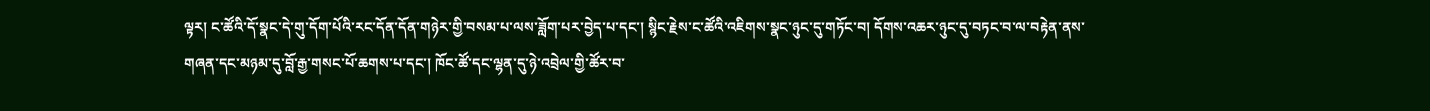ལྟར། ང་ཚོའི་དོ་སྣང་དེ་གུ་དོག་པོའི་རང་དོན་དོན་གཉེར་གྱི་བསམ་པ་ལས་ཟློག་པར་བྱེད་པ་དང་། སྙིང་རྗེས་ང་ཚོའི་འཇིགས་སྣང་ཉུང་དུ་གཏོང་བ། དོགས་འཆར་ཉུང་དུ་བཏང་བ་ལ་བརྟེན་ནས་གཞན་དང་མཉམ་དུ་བློ་རྒྱ་གསང་པོ་ཆགས་པ་དང་། ཁོང་ཚོ་དང་ལྷན་དུ་ཉེ་འབྲེལ་གྱི་ཚོར་བ་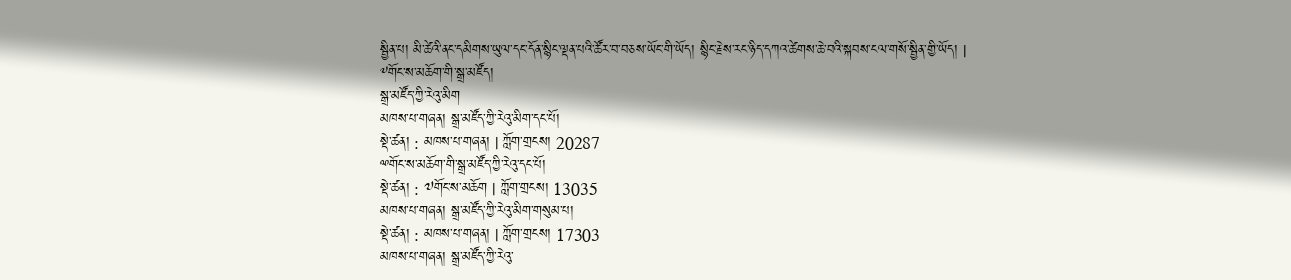སྦྱིན་པ། མི་ཚེའི་ནང་དམིགས་ཡུལ་དང་དོན་སྙིང་ལྡན་པའི་ཚོར་བ་བཅས་ཡོང་གི་ཡོད། སྙིང་རྗེས་རང་ཉིད་དཀའ་ཚེགས་ཆེ་བའི་སྐབས་ངལ་གསོ་སྦྱིན་གྱི་ཡོད། |
༸གོང་ས་མཆོག་གི་སྒྲ་མཛོད།
སྒྲ་མཛོད་ཀྱི་རེའུ་མིག
མཁས་པ་གཞན། སྒྲ་མཛོད་ཀྱི་རེའུ་མིག་དང་པོ།
སྡེ་ཚན། : མཁས་པ་གཞན། | ཀློག་གྲངས། 20287
ྋགོང་ས་མཆོག་གི་སྒྲ་མཛོད་ཀྱི་རེའུ་དང་པོ།
སྡེ་ཚན། : ༧གོང་ས་མཆོག | ཀློག་གྲངས། 13035
མཁས་པ་གཞན། སྒྲ་མཛོད་ཀྱི་རེའུ་མིག་གསུམ་པ།
སྡེ་ཚན། : མཁས་པ་གཞན། | ཀློག་གྲངས། 17303
མཁས་པ་གཞན། སྒྲ་མཛོད་ཀྱི་རེའུ་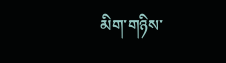མིག་གཉིས་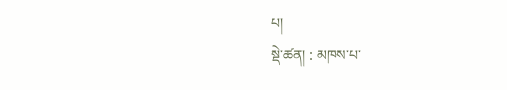པ།
སྡེ་ཚན། : མཁས་པ་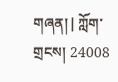གཞན། | ཀློག་གྲངས། 24008